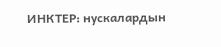ИНКТЕР: нускалардын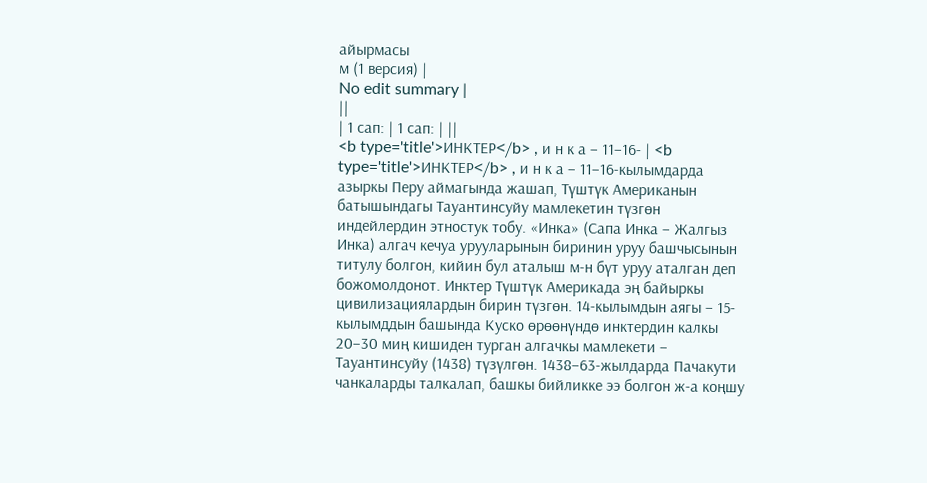айырмасы
м (1 версия) |
No edit summary |
||
| 1 сап: | 1 сап: | ||
<b type='title'>ИНКТЕР</b> , и н к а – 11–16- | <b type='title'>ИНКТЕР</b> , и н к а – 11–16-кылымдарда азыркы Перу аймагында жашап, Түштүк Американын батышындагы Тауантинсуйу мамлекетин түзгөн индейлердин этностук тобу. «Инка» (Сапа Инка – Жалгыз Инка) алгач кечуа урууларынын биринин уруу башчысынын титулу болгон, кийин бул аталыш м-н бүт уруу аталган деп божомолдонот. Инктер Түштүк Америкада эң байыркы цивилизациялардын бирин түзгөн. 14-кылымдын аягы – 15-кылымддын башында Куско өрөөнүндө инктердин калкы 20–30 миң кишиден турган алгачкы мамлекети – Тауантинсуйу (1438) түзүлгөн. 1438–63-жылдарда Пачакути чанкаларды талкалап, башкы бийликке ээ болгон ж-а коңшу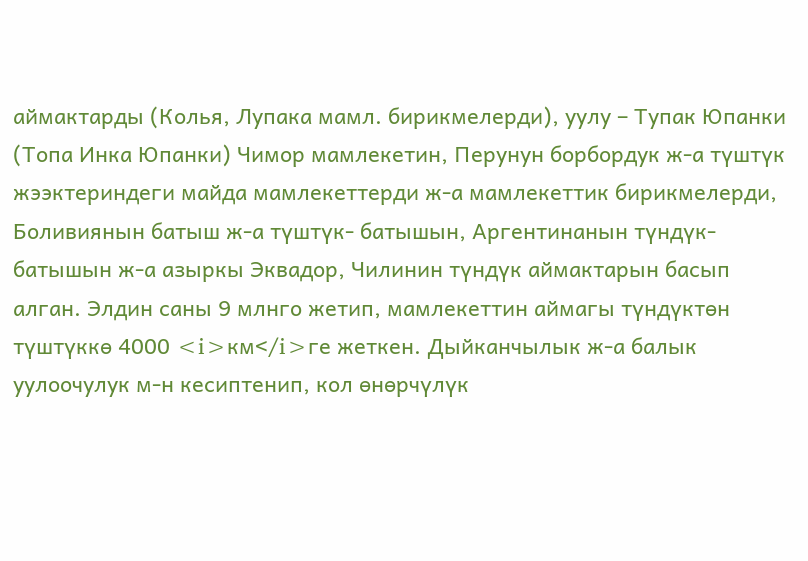аймактарды (Колья, Лупака мамл. бирикмелерди), уулу – Тупак Юпанки (Топа Инка Юпанки) Чимор мамлекетин, Перунун борбордук ж-а түштүк жээктериндеги майда мамлекеттерди ж-а мамлекеттик бирикмелерди, Боливиянын батыш ж-а түштүк- батышын, Аргентинанын түндүк-батышын ж-а азыркы Эквадор, Чилинин түндүк аймактарын басып алган. Элдин саны 9 млнго жетип, мамлекеттин аймагы түндүктөн түштүккө 4000 <i>км</i>ге жеткен. Дыйканчылык ж-а балык уулоочулук м-н кесиптенип, кол өнөрчүлүк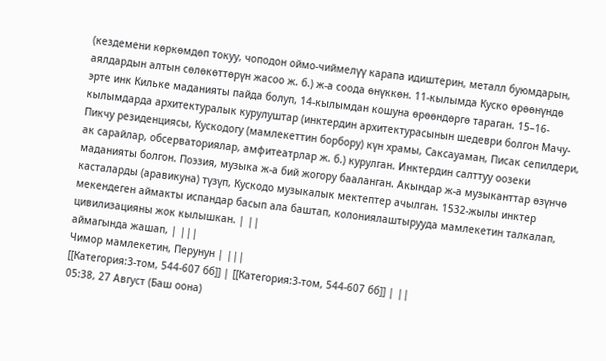(кездемени көркөмдөп токуу, чоподон оймо-чиймелүү карапа идиштерин, металл буюмдарын, аялдардын алтын сөлөкөттөрүн жасоо ж. б.) ж-а соода өнүккөн. 11-кылымда Куско өрөөнүндө эрте инк Кильке маданияты пайда болуп, 14-кылымдан кошуна өрөөндөргө тараган. 15–16-кылымдарда архитектуралык курулуштар (инктердин архитектурасынын шедеври болгон Мачу- Пикчу резиденциясы, Кускодогу (мамлекеттин борбору) күн храмы, Саксауаман, Писак сепилдери, ак сарайлар, обсерваториялар, амфитеатрлар ж. б.) курулган. Инктердин салттуу оозеки маданияты болгон. Поэзия, музыка ж-а бий жогору бааланган. Акындар ж-а музыканттар өзүнчө касталарды (аравикуна) түзүп, Кускодо музыкалык мектептер ачылган. 1532-жылы инктер мекендеген аймакты испандар басып ала баштап, колониялаштырууда мамлекетин талкалап, цивилизацияны жок кылышкан. | ||
аймагында жашап, | |||
Чимор мамлекетин, Перунун | |||
[[Категория:3-том, 544-607 бб]] | [[Категория:3-том, 544-607 бб]] | ||
05:38, 27 Август (Баш оона)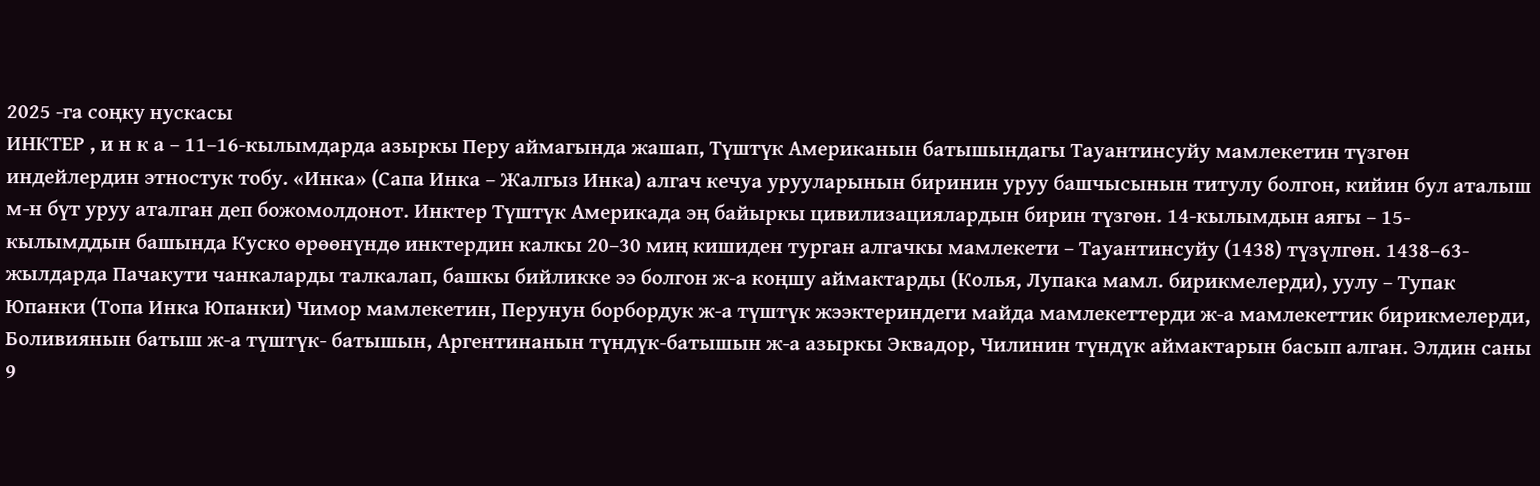2025 -га соңку нускасы
ИНКТЕР , и н к а – 11–16-кылымдарда азыркы Перу аймагында жашап, Түштүк Американын батышындагы Тауантинсуйу мамлекетин түзгөн индейлердин этностук тобу. «Инка» (Сапа Инка – Жалгыз Инка) алгач кечуа урууларынын биринин уруу башчысынын титулу болгон, кийин бул аталыш м-н бүт уруу аталган деп божомолдонот. Инктер Түштүк Америкада эң байыркы цивилизациялардын бирин түзгөн. 14-кылымдын аягы – 15-кылымддын башында Куско өрөөнүндө инктердин калкы 20–30 миң кишиден турган алгачкы мамлекети – Тауантинсуйу (1438) түзүлгөн. 1438–63-жылдарда Пачакути чанкаларды талкалап, башкы бийликке ээ болгон ж-а коңшу аймактарды (Колья, Лупака мамл. бирикмелерди), уулу – Тупак Юпанки (Топа Инка Юпанки) Чимор мамлекетин, Перунун борбордук ж-а түштүк жээктериндеги майда мамлекеттерди ж-а мамлекеттик бирикмелерди, Боливиянын батыш ж-а түштүк- батышын, Аргентинанын түндүк-батышын ж-а азыркы Эквадор, Чилинин түндүк аймактарын басып алган. Элдин саны 9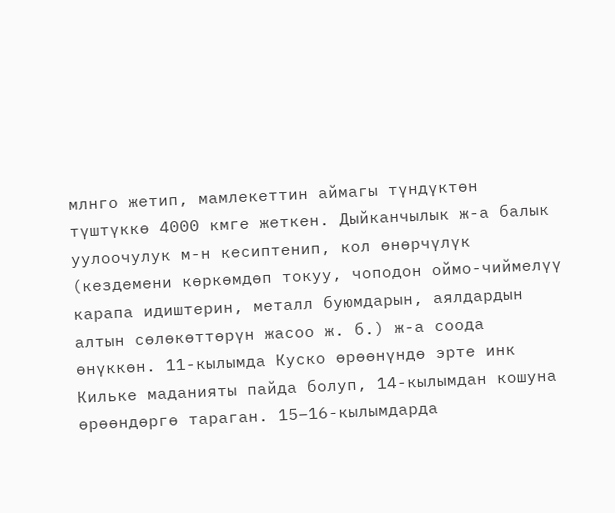млнго жетип, мамлекеттин аймагы түндүктөн түштүккө 4000 кмге жеткен. Дыйканчылык ж-а балык уулоочулук м-н кесиптенип, кол өнөрчүлүк (кездемени көркөмдөп токуу, чоподон оймо-чиймелүү карапа идиштерин, металл буюмдарын, аялдардын алтын сөлөкөттөрүн жасоо ж. б.) ж-а соода өнүккөн. 11-кылымда Куско өрөөнүндө эрте инк Кильке маданияты пайда болуп, 14-кылымдан кошуна өрөөндөргө тараган. 15–16-кылымдарда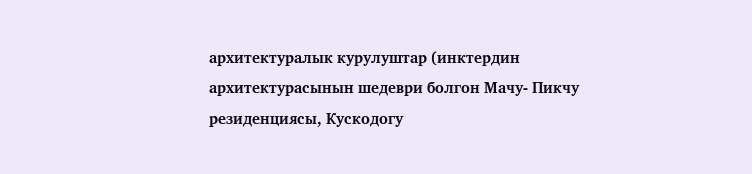архитектуралык курулуштар (инктердин архитектурасынын шедеври болгон Мачу- Пикчу резиденциясы, Кускодогу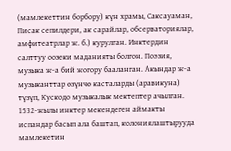(мамлекеттин борбору) күн храмы, Саксауаман, Писак сепилдери, ак сарайлар, обсерваториялар, амфитеатрлар ж. б.) курулган. Инктердин салттуу оозеки маданияты болгон. Поэзия, музыка ж-а бий жогору бааланган. Акындар ж-а музыканттар өзүнчө касталарды (аравикуна) түзүп, Кускодо музыкалык мектептер ачылган. 1532-жылы инктер мекендеген аймакты испандар басып ала баштап, колониялаштырууда мамлекетин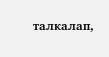талкалап,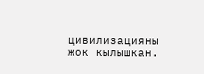цивилизацияны жок кылышкан.